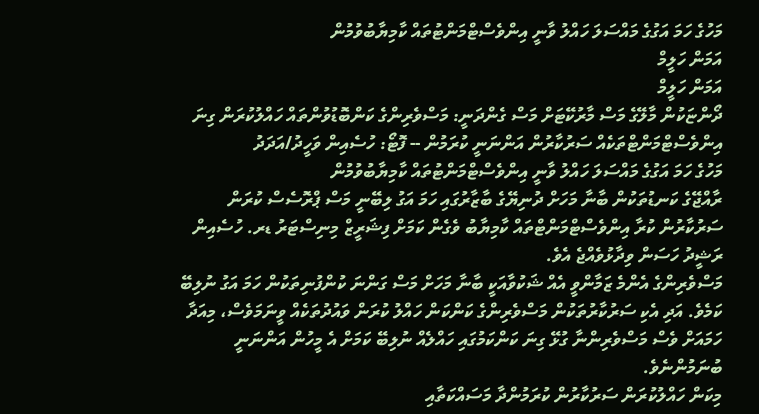މަހުގެ ހަމަ އަގުގެ މައްސަލަ ހައްލު ވާނީ އިންވެސްޓްމަންޓުތައް ކާމިޔާބުވުމުން
އަމަން ހަލީމް
އަމަން ހަލީމް
ދޯންޏަކުން މާލޭގެ މަސް މާރުކޭޓަށް މަސް ގެންދަނީ: މަސްވެރިންގެ ކަންބޮޑުވުންތައް ހައްލުކުރަން ގިނަ އިންވެސްޓްމަންޓްތަކެއް ސަރުކާރުން އަންނަނީ ކުރަމުން -- ފޮޓޯ: ހުސެއިން ވަހީދު/އަދަދު
މަހުގެ ހަމަ އަގުގެ މައްސަލަ ހައްލު ވާނީ އިންވެސްޓްމަންޓުތައް ކާމިޔާބުވުމުން
ރާއްޖޭގެ ކަނޑުތަކުން ބާނާ މަހަށް ދުނިޔޭގެ ބާޒާރުގައި ހަމަ އަގު ލިބޭނީ މަސް ޕްރޮސެސް ކުރަން ސަރުކާރުން ކުރާ އިންވެސްޓްމަންޓްތައް ކާމިޔާބު ވެގެން ކަމަށް ފިޝަރީޒް މިނިސްޓަރު ޑރ. ހުސެއިން ރަޝީދު ހަސަން ވިދާޅުވެއްޖެ އެވެ.
މަސްވެރިންގެ އެންމެ ޒަމާންވީ އެއް ޝަކުވާއަކީ ބާނާ މަހަށް މަސް ގަންނަ ކުންފުނިތަކުން ހަމަ އަގު ނުލިބޭ ކަމެވެ. އަދި އެކި ސަރުކާރުތަކުން މަސްވެރިންގެ ކަންކަން ހައްލު ކުރަން ވައުދުތަކެއް ވީނަމަވެސް، މިއަދާ ހަމައަށް ވެސް މަސްވެރިންނާ ގުޅޭ ގިނަ ކަންކަމުގައި ހައްލެއް ނުލިބޭ ކަމަށް އެ މީހުން އަންނަނީ ބުނަމުންނެވެ.
މިކަން ހައްލުކުރަން ސަރުކާރުން ކުރަމުންދާ މަސައްކަތާއި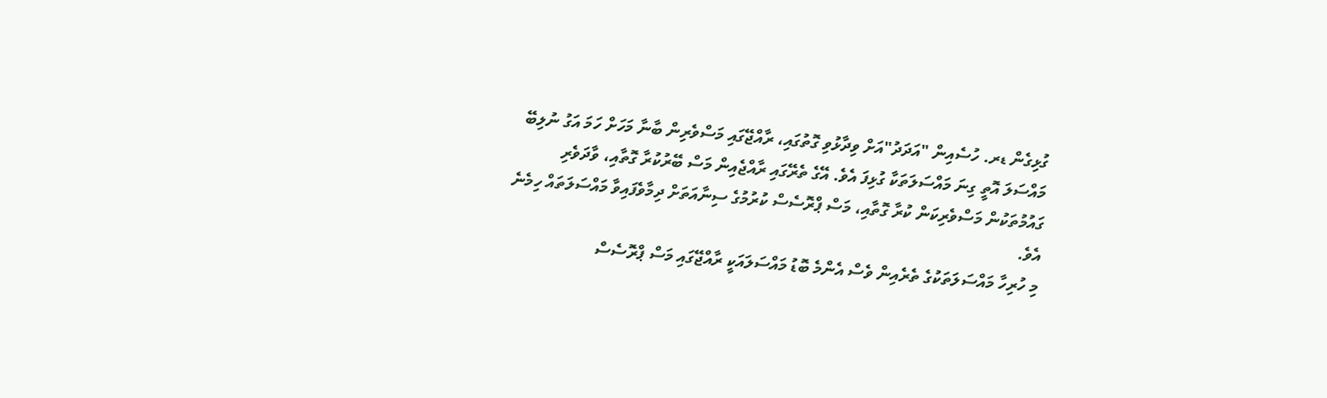ގުޅިގެން ޑރ. ހުސެއިން "އަދަދު"އަށް ވިދާޅުވި ގޮތުގައި، ރާއްޖޭގައި މަސްވެރިން ބާނާ މަހަށް ހަމަ އަގު ނުލިބޭ މައްސަލަ އޮތީ ގިނަ މައްސަލަތަކާ ގުޅިފަ އެވެ. އޭގެ ތެރޭގައި ރާއްޖެއިން މަސް ބޭރުކުރާ ގޮތާއި، ވާދަވެރި ގައުމުތަކުން މަސްވެރިކަން ކުރާ ގޮތާއި، މަސް ޕްރޮސެސް ކުރުމުގެ ސިނާއަތަށް ދިމާވެފައިވާ މައްސަލަތައް ހިމެނެ އެވެ.
މި ހުރިހާ މައްސަލަތަކުގެ ތެރެއިން ވެސް އެންމެ ބޮޑު މައްސަލައަކީ ރާއްޖޭގައި މަސް ޕްރޮސެސް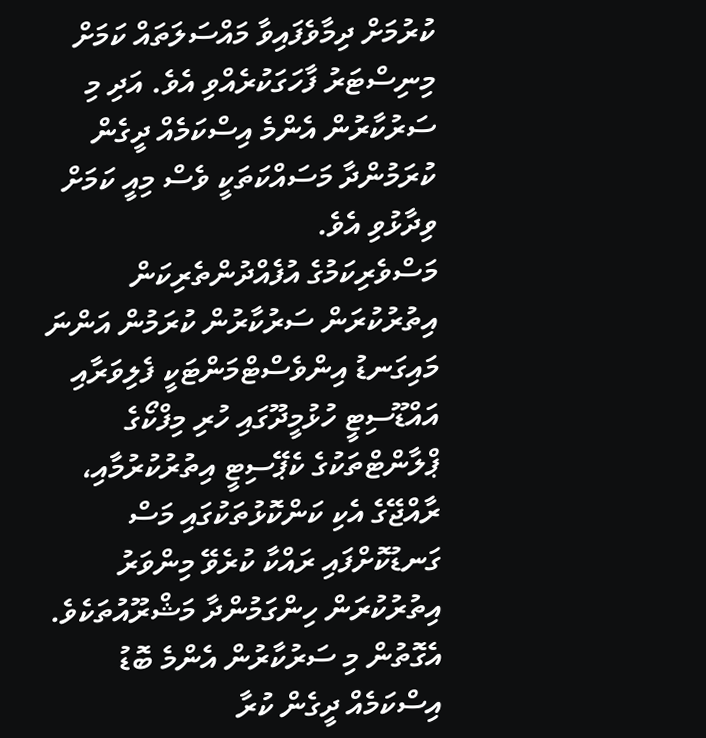ކުރުމަށް ދިމާވެފައިވާ މައްސަލަތައް ކަމަށް މިނިސްޓަރު ފާހަގަކުރެއްވި އެވެ. އަދި މި ސަރުކާރުން އެންމެ އިސްކަމެއް ދީގެން ކުރަމުންދާ މަސައްކަތަކީ ވެސް މިއީ ކަމަށް ވިދާޅުވި އެވެ.
މަސްވެރިކަމުގެ އުފެއްދުންތެރިކަން އިތުރުކުރަން ސަރުކާރުން ކުރަމުން އަންނަ މައިގަނޑު އިންވެސްޓްމަންޓަކީ ފެލިވަރާއި އައްޑޫސިޓީ ހުޅުމީދޫގައި ހުރި މިފްކޯގެ ޕްލާންޓްތަކުގެ ކެޕޭސިޓީ އިތުރުކުރުމާއި، ރާއްޖޭގެ އެކި ކަންކޮޅުތަކުގައި މަސް ގަނޑުކޮށްފައި ރައްކާ ކުރެވޭ މިންވަރު އިތުރުކުރަން ހިންގަމުންދާ މަޝްރޫއުތަކެވެ.
އެގޮތުން މި ސަރުކާރުން އެންމެ ބޮޑު އިސްކަމެއް ދީގެން ކުރާ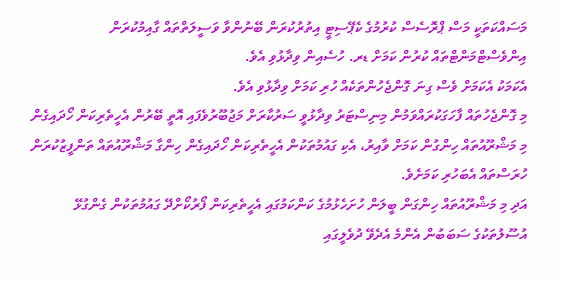މަސައްކަތަކީ މަސް ޕްރޮސެސް ކުރުމުގެ ކެޕޭސިޓީ އިތުރުކުރަން ބޭނުންވާ ވަސީލަތްތައް ގާއިމުކުރަން އިންވެސްޓްމަންޓްތައް ކުރުން ކަމަށް ޑރ. ހުސެއިން ވިދާޅުވި އެވެ.
އެކަމަކު އެކަމަށް ވެސް ގިނަ ގޮންޖެހުންތަކެއް ހުރި ކަމަށް ވިދާޅުވި އެވެ.
މި ގޮންޖެހުތައް ފާހަގަކުރައްވަމުން މިނިސްޓަރު ވިދާޅުވީ ސަރުކާރަށް މަޖުބޫރުވެފައި އޮތީ ބޭރުން އެހީތެރިކަން ހޯދައިގެން މި މަޝްރޫއުތައް ހިންގުން ކަމަށް ވާއިރު، އެކި ގައުމުތަކުން އެހީތެރިކަން ހޯދައިގެން ހިންގާ މަޝްރޫއުތައް ތަންފީޒުކުރަން ހުރަސްތައް އެބަހުރި ކަމަށެވެ.
އަދި މި މަޝްރޫއުތައް ހިންގަން ބީލަން ހުށަހެޅުމުގެ ކަންކަމުގައި އެހީތެރިކަން ފޯރުކޯށްދޭ ގައުމުތަކުން ގެންގުޅޭ އުސޫލުތަކުގެ ސަބަބުން އެންމެ އެދެވޭ ދުވެލީގައި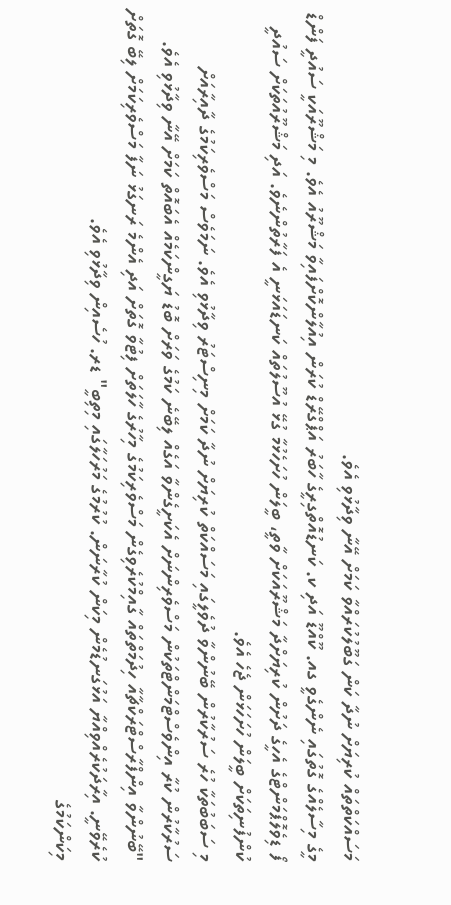މަސައްކަތްތައް ކުރިޔަށް ނުދާ ކަން ގަބޫލުކުރައްވާ ކަމަށް އޭނާ ވިދާޅުވި އެވެ.
މީގެ މިސާލެއްގެ ގޮތުގައި ނެންގެވީ ގއ. ކޫއްޑޫ އަދި ކ. ކަނޑުއޮތްގިރީގެ ހާބަރު އަޕްގްރޭޑް ކުރަން އިއުލާންކޮށްފައިވާ މަޝްރޫއު އެވެ. މި މަޝްރޫއަކީ ސައުދީ ފަންޑް ފޯ ޑިވެލޮޕްމަންޓްގެ އެހީގެ ދަށުން ކުރިޔަށްދާ މަޝްރޫއަކަށް ވާތީ، ބީލަން ހުށަހެޅުމާ ގުޅޭ އުސޫލުތައް ކަނޑައަޅަނީ އެ ފަރާތުންނެވެ. އަދި މަޝްރޫއުތަކަށް ސައުދީ ކުންފުނިތަކަށް ބީލަން ހުށަހަޅަން ޖެހެ އެވެ.
މި ސަބަބުތަކާ ހުރެ ސަރުކާރުން ބޭނުންވާ ދުވެލީގައި މަސައްކަތް ކުރިޔަށް ނުދާ ކަމަށް މިނިސްޓަރު ވިދާޅުވި އެވެ. ނަމަވެސް މަސްވެރިކަމުގެ ދާއިރާއަށް ސަރުކާރުން ކުރާ އިންވެސްޓްމަންޓްތަކުން މަސްވެރިންނަށް އެކަށީގެންވާ އަގެއް ލިބޭނެ ކަމުގެ ވަރަށް ބޮޑު ޔަގީންކަމެއް އެބައޮތް ކަމަށް އޭނާ ވިދާޅުވި އެވެ.
"ބޭނުންވާ އިންފްރާސްޓްރަކްޗާއާ ހިދުމަތްތައް ގާއިމްކުރެވިގެން މަސްވެރިކަމުގެ މިހާރުގެ ހާލަތަށް ފިޓުވާ ގޮތަށް އަދި އެންމެ ރަނގަޅު ނަފާ މަސްވެރިކަމަށް ލިބޭ ގޮތަށް ކުރެވޭނީ. އިރާދަކުރެއްވިއްޔާ އަޅުގަނޑުމެން މިކަން ކުރާނަން. ކުރުމުގެ މަރުހަލާގައި މިތިބީ" ޑރ. ހުސެއިން ވިދާޅުވި އެވެ.
މިކަންކަމުގެ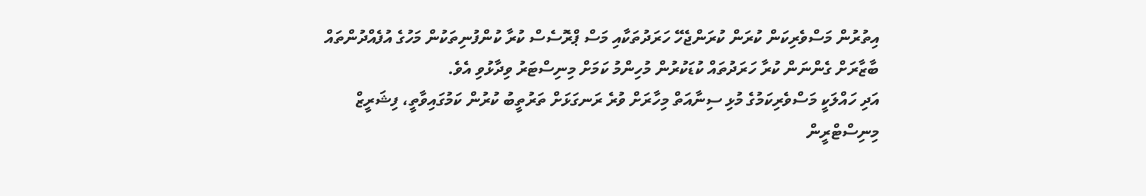އިތުރުން މަސްވެރިކަން ކުރަން ކުރަންޖެހޭ ހަރަދުތަކާއި މަސް ޕްރޮސެސް ކުރާ ކުންފުނިތަކުން މަހުގެ އުފެއްދުންތައް ބާޒާރަށް ގެންނަން ކުރާ ހަރަދުތައް ކުޑަކުރުން މުހިންމު ކަމަށް މިނިސްޓަރު ވިދާޅުވި އެވެ.
އަދި ހައްލަކީ މަސްވެރިކަމުގެ މުޅި ސިނާއަތް މިހާރަށް ވުރެ ރަނގަޅަށް ތަރުތީބު ކުރުން ކަމުގައިވާތީ، ފިޝަރީޒް މިނިސްޓްރީން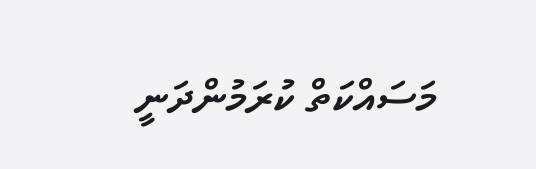މަސައްކަތް ކުރަމުންދަނީ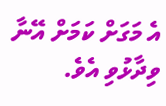އެ މަގަށް ކަމަށް އޭނާ ވިދާޅުވި އެވެ.